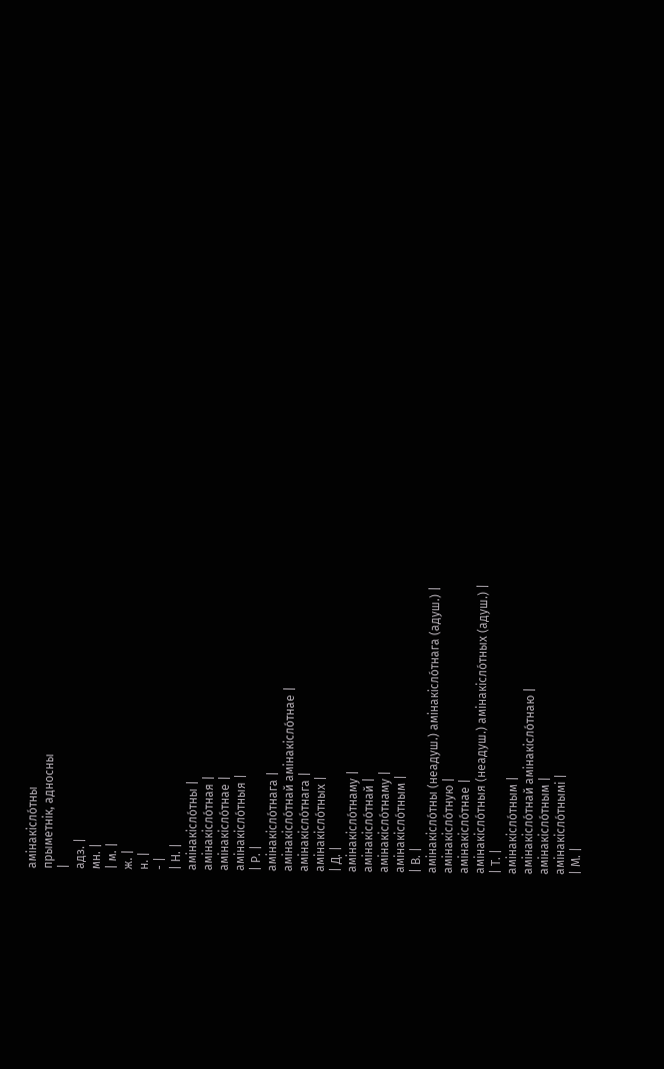амінакісло́тны
прыметнік, адносны
|
адз. |
мн. |
| м. |
ж. |
н. |
- |
| Н. |
амінакісло́тны |
амінакісло́тная |
амінакісло́тнае |
амінакісло́тныя |
| Р. |
амінакісло́тнага |
амінакісло́тнай амінакісло́тнае |
амінакісло́тнага |
амінакісло́тных |
| Д. |
амінакісло́тнаму |
амінакісло́тнай |
амінакісло́тнаму |
амінакісло́тным |
| В. |
амінакісло́тны (неадуш.) амінакісло́тнага (адуш.) |
амінакісло́тную |
амінакісло́тнае |
амінакісло́тныя (неадуш.) амінакісло́тных (адуш.) |
| Т. |
амінакісло́тным |
амінакісло́тнай амінакісло́тнаю |
амінакісло́тным |
амінакісло́тнымі |
| М. |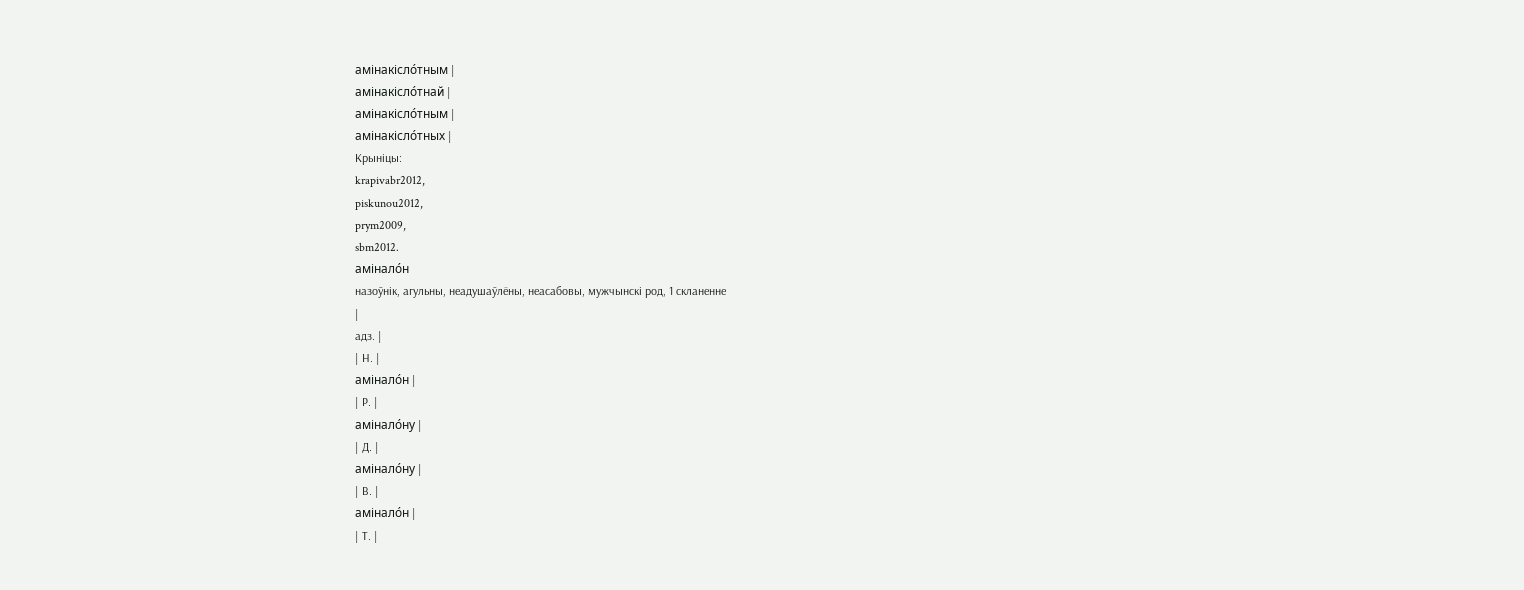амінакісло́тным |
амінакісло́тнай |
амінакісло́тным |
амінакісло́тных |
Крыніцы:
krapivabr2012,
piskunou2012,
prym2009,
sbm2012.
амінало́н
назоўнік, агульны, неадушаўлёны, неасабовы, мужчынскі род, 1 скланенне
|
адз. |
| Н. |
амінало́н |
| Р. |
амінало́ну |
| Д. |
амінало́ну |
| В. |
амінало́н |
| Т. |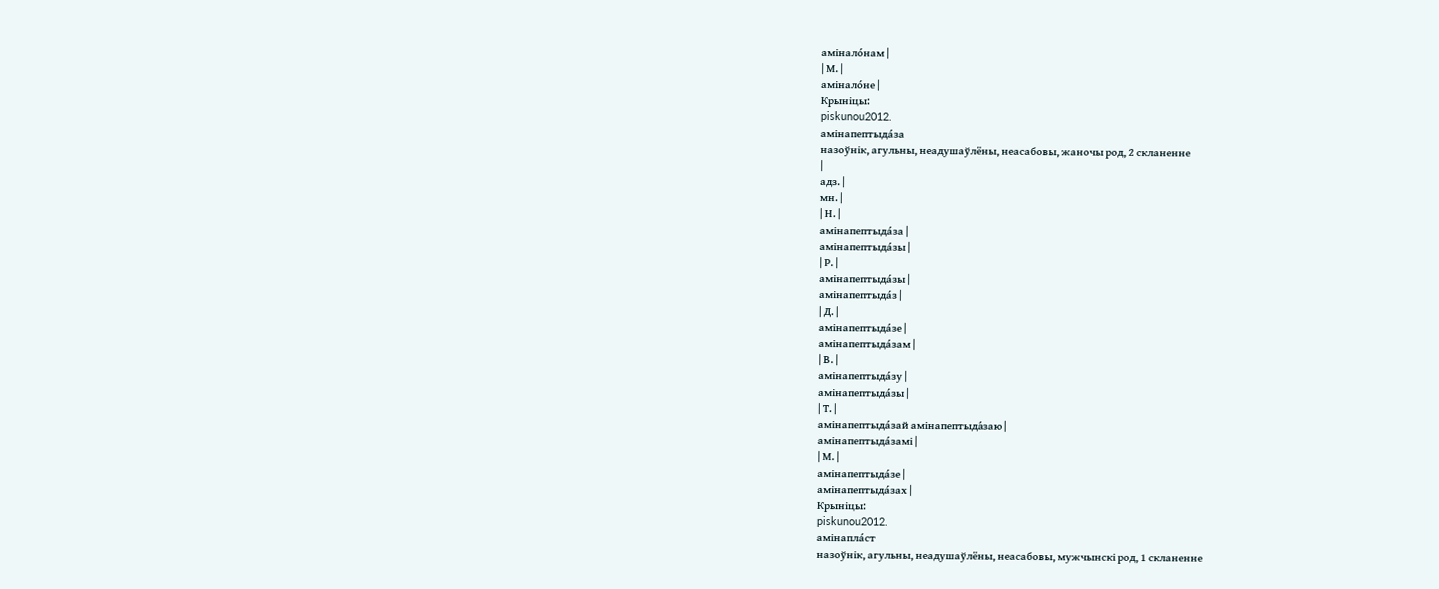амінало́нам |
| М. |
амінало́не |
Крыніцы:
piskunou2012.
амінапептыда́за
назоўнік, агульны, неадушаўлёны, неасабовы, жаночы род, 2 скланенне
|
адз. |
мн. |
| Н. |
амінапептыда́за |
амінапептыда́зы |
| Р. |
амінапептыда́зы |
амінапептыда́з |
| Д. |
амінапептыда́зе |
амінапептыда́зам |
| В. |
амінапептыда́зу |
амінапептыда́зы |
| Т. |
амінапептыда́зай амінапептыда́заю |
амінапептыда́замі |
| М. |
амінапептыда́зе |
амінапептыда́зах |
Крыніцы:
piskunou2012.
амінапла́ст
назоўнік, агульны, неадушаўлёны, неасабовы, мужчынскі род, 1 скланенне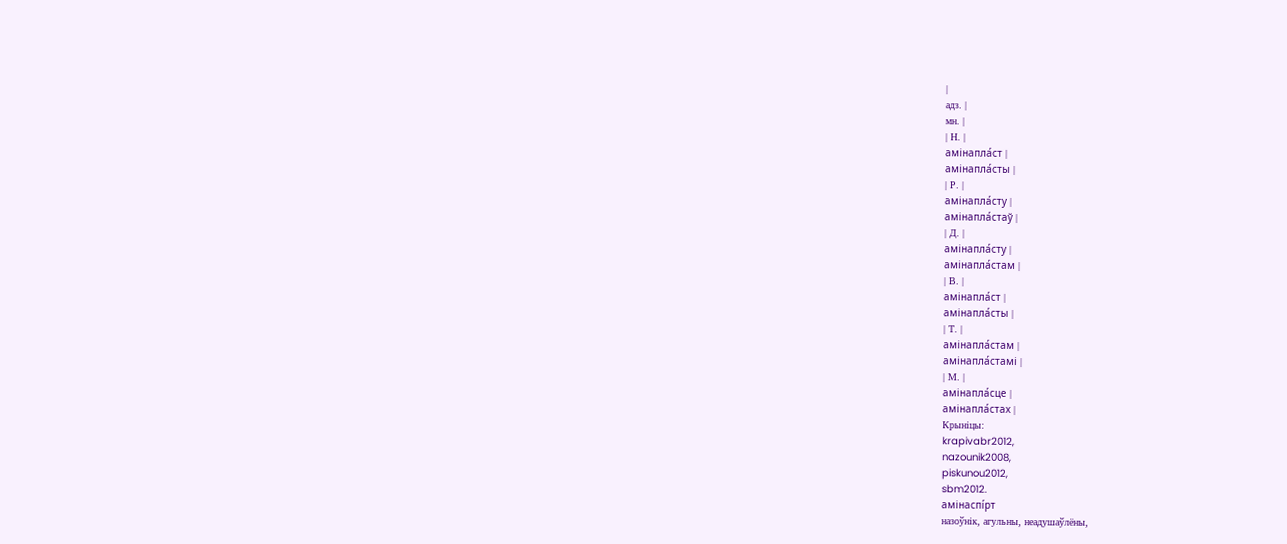|
адз. |
мн. |
| Н. |
амінапла́ст |
амінапла́сты |
| Р. |
амінапла́сту |
амінапла́стаў |
| Д. |
амінапла́сту |
амінапла́стам |
| В. |
амінапла́ст |
амінапла́сты |
| Т. |
амінапла́стам |
амінапла́стамі |
| М. |
амінапла́сце |
амінапла́стах |
Крыніцы:
krapivabr2012,
nazounik2008,
piskunou2012,
sbm2012.
амінаспі́рт
назоўнік, агульны, неадушаўлёны,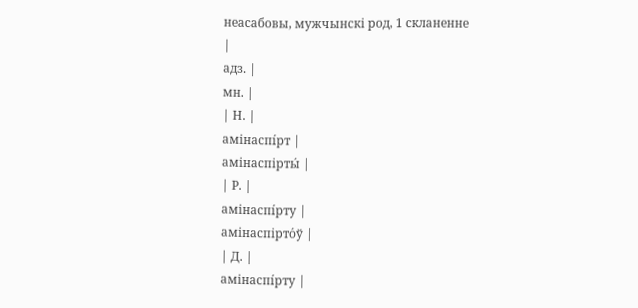неасабовы, мужчынскі род, 1 скланенне
|
адз. |
мн. |
| Н. |
амінаспі́рт |
амінаспірты́ |
| Р. |
амінаспі́рту |
амінаспірто́ў |
| Д. |
амінаспі́рту |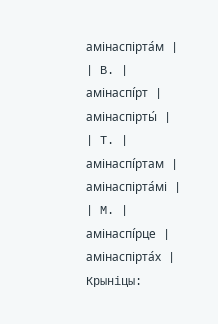амінаспірта́м |
| В. |
амінаспі́рт |
амінаспірты́ |
| Т. |
амінаспі́ртам |
амінаспірта́мі |
| М. |
амінаспі́рце |
амінаспірта́х |
Крыніцы: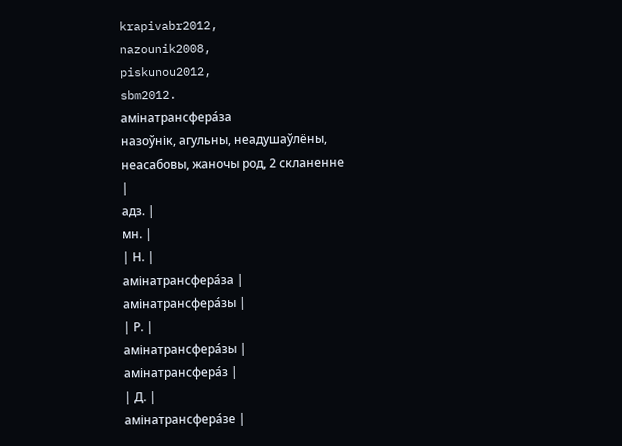krapivabr2012,
nazounik2008,
piskunou2012,
sbm2012.
амінатрансфера́за
назоўнік, агульны, неадушаўлёны, неасабовы, жаночы род, 2 скланенне
|
адз. |
мн. |
| Н. |
амінатрансфера́за |
амінатрансфера́зы |
| Р. |
амінатрансфера́зы |
амінатрансфера́з |
| Д. |
амінатрансфера́зе |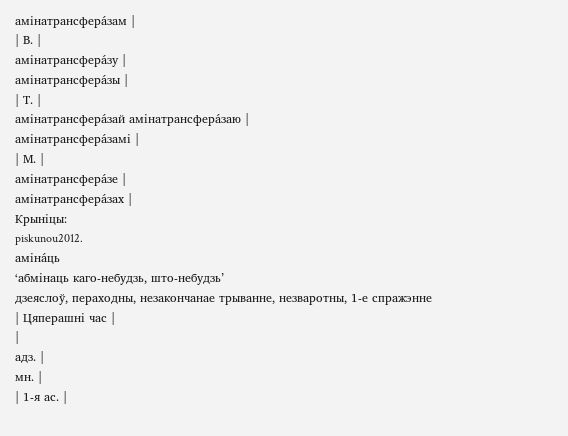амінатрансфера́зам |
| В. |
амінатрансфера́зу |
амінатрансфера́зы |
| Т. |
амінатрансфера́зай амінатрансфера́заю |
амінатрансфера́замі |
| М. |
амінатрансфера́зе |
амінатрансфера́зах |
Крыніцы:
piskunou2012.
аміна́ць
‘абмінаць каго-небудзь, што-небудзь’
дзеяслоў, пераходны, незакончанае трыванне, незваротны, 1-е спражэнне
| Цяперашні час |
|
адз. |
мн. |
| 1-я ас. |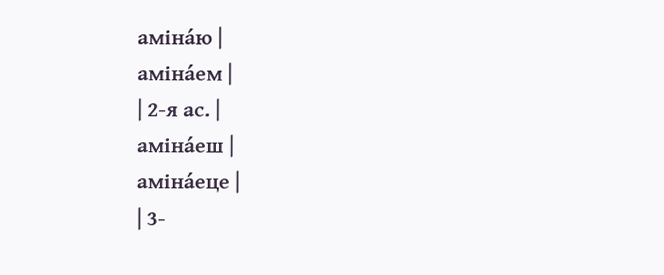аміна́ю |
аміна́ем |
| 2-я ас. |
аміна́еш |
аміна́еце |
| 3-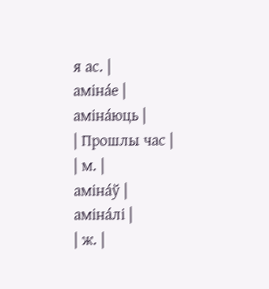я ас. |
аміна́е |
аміна́юць |
| Прошлы час |
| м. |
аміна́ў |
аміна́лі |
| ж. |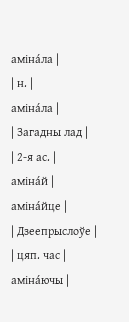аміна́ла |
| н. |
аміна́ла |
| Загадны лад |
| 2-я ас. |
аміна́й |
аміна́йце |
| Дзеепрыслоўе |
| цяп. час |
аміна́ючы |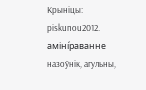Крыніцы:
piskunou2012.
аміні́раванне
назоўнік, агульны,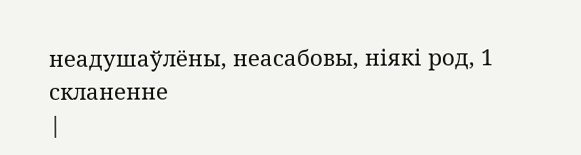неадушаўлёны, неасабовы, ніякі род, 1 скланенне
|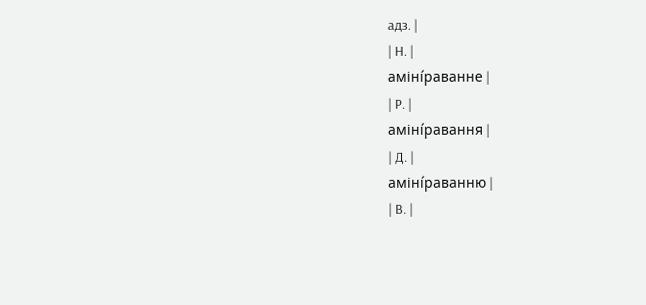адз. |
| Н. |
аміні́раванне |
| Р. |
аміні́равання |
| Д. |
аміні́раванню |
| В. |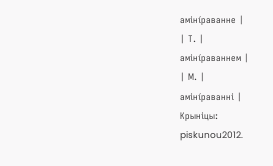аміні́раванне |
| Т. |
аміні́раваннем |
| М. |
аміні́раванні |
Крыніцы:
piskunou2012.